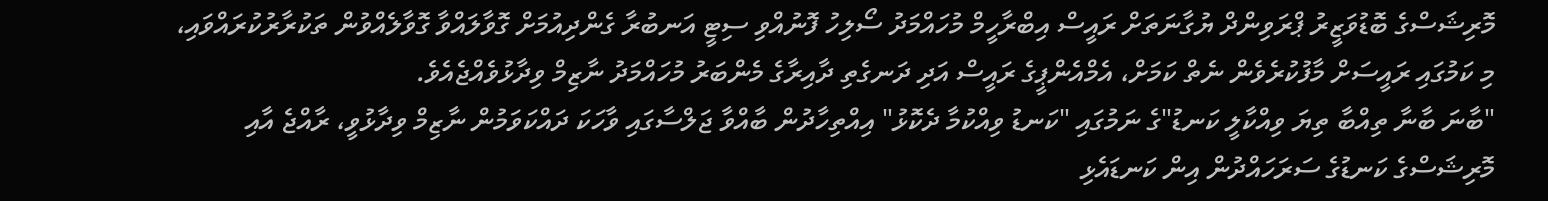މޮރިޝަސްގެ ބޮޑުވަޒީރު ޕްރަވިންދް ޔުގާނަތަށް ރައީސް އިބްރާހީމް މުހައްމަދު ސޯލިހު ފޮނުއްވި ސިޓީ އަނބުރާ ގެންދިއުމަށް ގޮވާލައްވާ ގޮވާލެއްވުން ތަކުރާރުކުރައްވައި، މި ކަމުގައި ރައީސަށް މާފުކުރެވެން ނެތް ކަމަށް، އެމްއެންޕީގެ ރައީސް އަދި ދަނގެތި ދާއިރާގެ މެންބަރު މުހައްމަދު ނާޒިމް ވިދާޅުވެއްޖެއެވެ.
"ބާނަ ބާނާ ތިއްބާ ތިޔަ ވިއްކާލީ ކަނޑު"ގެ ނަމުގައި "ކަނޑު ވިއްކުމާ ދެކޮޅު" އިއްތިހާދުން ބާއްވާ ޖަލްސާގައި ވާހަކަ ދައްކަވަމުން ނާޒިމް ވިދާޅުވީ، ރާއްޖެ އާއި މޮރިޝަސްގެ ކަނޑުގެ ސަރަހައްދުން އިން ކަނޑައެޅި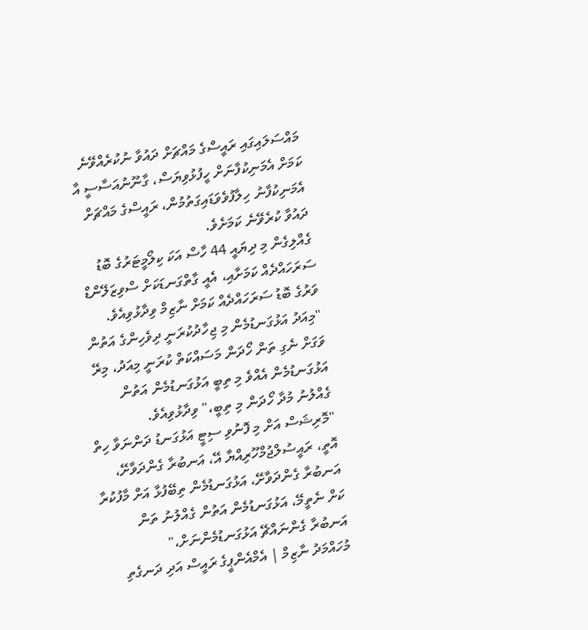މައްސަލައިގައި ރައީސްގެ މައްޗަށް ދައުވާ ނުކުރެއްވޭނެ ކަމަށް އެމަނިކުފާނަށް ހީފުޅުވިޔަސް، ގާނޫނުއަސާސީ އާ އެމަނިކުފާނު ހިލާފުވެވަޑައިގަތުމުން، ރައީސްގެ މައްޗަށް ދައުވާ ކުރެވޭނެ ކަމަށެވެ.
ގެއްލިގެން މި ދިޔައީ 44 ހާސް އަކަ ކިލޯމީޓަރުގެ ބޮޑު ސަރަހައްދެއް ކަމަށާއި، އެއީ ގާތްގަނޑަކަށް ސްވިޒަލޭންޑް ވަރުގެ ބޮޑު ސަރަހައްދެއް ކަމަށް ނާޒިމް ވިދާޅުވިއެވެ.
"މިއަދު އަޅުގަނޑުމެން މި ޖިހާދުކުރަނީ ދިވެހިންގެ އަތުން ވަގަށް ނެގި ތަން ހޯދަން މަސައްކަތް ކުރަނީ މިއަދު، މިރޭ އަޅުގަނޑުމެން އެއްވެ މި ތިބީ އަޅުގަނޑުމެން އަތުން ގެއްލުނު މުދާ ހޯދަން މި ތިބީ،" ވިދާޅުވިއެވެ.
"މޮރިޝަސް އަށް މި ފޮނުވި ސިޓީ އަޅުގަނޑު ދަންނަވާ ހިތް އޮތީ، ރައީސުލްޖުމްހޫރިއްޔާ އޭ، އަނބުރާ ގެންދަވާށޭ، އަނބުރާ ގެންދަވާށޭ، އަޅުގަނޑުމެން ތިބޭފުޅާ އަށް މާފުކުރާ ކަށް ނެތީމޭ، އަޅުގަނޑުމެން އަތުން ގެއްލުނު ތަން އަނބުރާ ގެންނައްޗޭ އަޅުގަނޑުމެންނަށް،"
މުހައްމަދު ނާޒިމް | އެމްއެންޕީގެ ރައީސް އަދި ދަނގެތި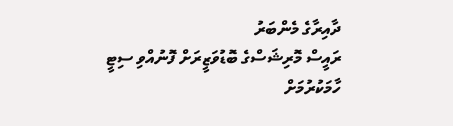ދާއިރާގެ މެންބަރު
ރައީސް މޮރިޝަސްގެ ބޮޑުވަޒީރަށް ފޮނުއްވި ސިޓީ ހާމަކުރުމަށް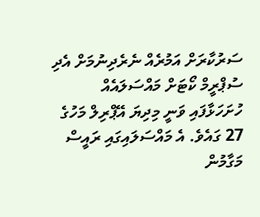ސަރުކާރަށް އަމުރެއް ނެރެދިނުމަށް އެދި ސުޕްރީމް ކޯޓަށް މައްސަލައެއް ހުށަހަޅާފައި ވަނީ މިދިޔަ އޭޕްރިލް މަހުގެ 27 ގައެވެ. އެ މައްސަލައިގައި ރައީސް މަގާމުން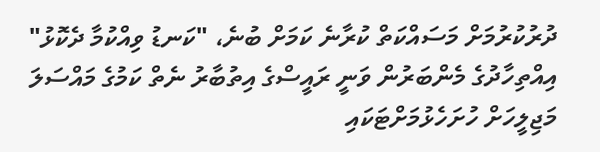ދުރުކުރުމަށް މަސައްކަތް ކުރާނެ ކަމަށް ބުނެ، "ކަނޑު ވިއްކުމާ ދެކޮޅު" އިއްތިހާދުގެ މެންބަރުން ވަނީ ރައީސްގެ އިތުބާރު ނެތް ކަމުގެ މައްސަލަ މަޖިލީހަށް ހުށަހެޅުމަށްޓަކައި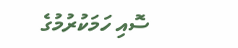ސޮއި ހަމަކުރުމުގެ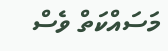މަސައްކަތް ވެސް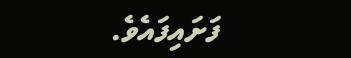ފަށައިފައެވެ.